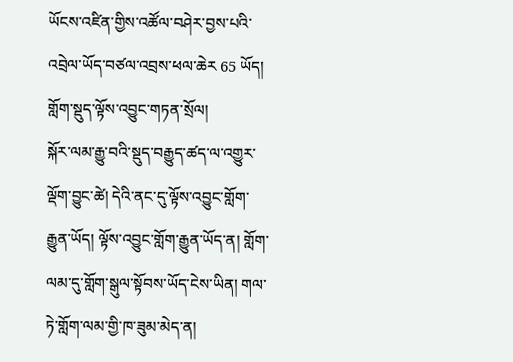ཡོངས་འཛིན་གྱིས་འཚོལ་བཤེར་བྱས་པའི་འབྲེལ་ཡོད་བཙལ་འབྲས་ཕལ་ཆེར 65 ཡོད།
གློག་སྡུད་ལྟོས་འབྱུང་གཏན་སྲོལ།
སྐོར་ལམ་རྒྱུ་བའི་སྡུད་བརྒྱུད་ཚད་ལ་འགྱུར་ལྡོག་བྱུང་ཚེ། དེའི་ནང་དུ་ལྟོས་འབྱུང་གློག་རྒྱུན་ཡོད། ལྟོས་འབྱུང་གློག་རྒྱུན་ཡོད་ན། གློག་ལམ་དུ་གློག་སྒུལ་སྟོབས་ཡོད་ངེས་ཡིན། གལ་ཏེ་གློག་ལམ་གྱི་ཁ་ཟུམ་མེད་ན།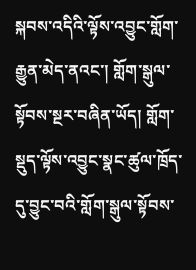སྐབས་འདིའི་ལྟོས་འབྱུང་གློག་རྒྱུན་མེད་ནའང་། གློག་སྒུལ་སྟོབས་སྔར་བཞིན་ཡོད། གློག་སྡུད་ལྟོས་འབྱུང་སྣང་ཚུལ་ཁྲོད་དུ་བྱུང་བའི་གློག་སྒུལ་སྟོབས་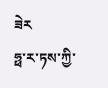ཟེར
ཧྥ་ར་ཏས་ཀྱི་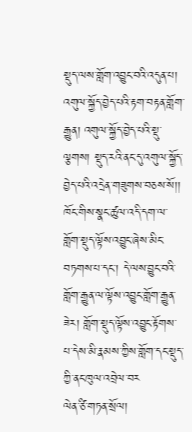སྡུད་ལས་གློག་འབྱུང་བའི་འདུན་པ།
འགུལ་སྐྱོད་བྱེད་པའི་རྟག་བརྟན་གློག་རྒྱུན། འགུལ་སྐྱོད་བྱེད་པའི་སྡུ་ལྕགས། སྡུད་རའི་ནང་དུ་འགུལ་སྐྱོད་བྱེད་པའི་འདྲེན་གཟུགས་བཅས་སོ།། ཁོང་གིས་སྣང་ཚུལ་འདི་དག་ལ་གློག་སྡུད་ལྟོས་འབྱུང་ཞེས་མིང་བཏགས་པ་དང་། དེ་ལས་བྱུང་བའི་གློག་རྒྱུན་ལ་ལྟོས་འབྱུང་གློག་རྒྱུན་ཟེར། གློག་སྡུད་ལྟོས་འབྱུང་རྟོགས་པ་དེས་མི་རྣམས་ཀྱིས་གློག་དང་སྡུད་ཀྱི་ནང་ཁུལ་འབྲེལ་བར
ལེན་ཙི་གཏན་སྲོལ།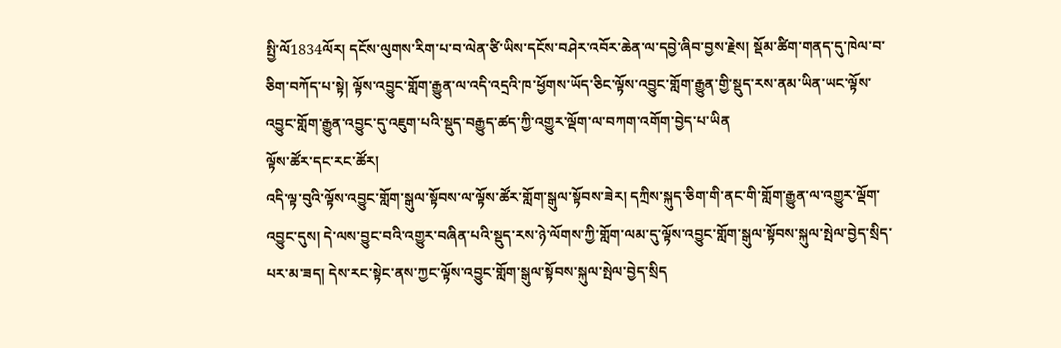སྤྱི་ལོ1834ལོར། དངོས་ལུགས་རིག་པ་བ་ལེན་ཙི་ཡིས་དངོས་བཤེར་འབོར་ཆེན་ལ་དབྱེ་ཞིབ་བྱས་རྗེས། སྡོམ་ཚིག་གནད་དུ་ཁེལ་བ་ཅིག་བཀོད་པ་སྟེ། ལྟོས་འབྱུང་གློག་རྒྱུན་ལ་འདི་འདྲའི་ཁ་ཕྱོགས་ཡོད་ཅིང་ལྟོས་འབྱུང་གློག་རྒྱུན་གྱི་སྡུད་རས་ནམ་ཡིན་ཡང་ལྟོས་འབྱུང་གློག་རྒྱུན་འབྱུང་དུ་འཇུག་པའི་སྡུད་བརྒྱུད་ཚད་ཀྱི་འགྱུར་ལྡོག་ལ་བཀག་འགོག་བྱེད་པ་ཡིན
ལྟོས་ཚོར་དང་རང་ཚོར།
འདི་ལྟ་བུའི་ལྟོས་འབྱུང་གློག་སྒུལ་སྟོབས་ལ་ལྟོས་ཚོར་གློག་སྒུལ་སྟོབས་ཟེར། དཀྲིས་སྐུད་ཅིག་གི་ནང་གི་གློག་རྒྱུན་ལ་འགྱུར་ལྡོག་འབྱུང་དུས། དེ་ལས་བྱུང་བའི་འགྱུར་བཞིན་པའི་སྡུད་རས་ཉེ་ལོགས་ཀྱི་གློག་ལམ་དུ་ལྟོས་འབྱུང་གློག་སྒུལ་སྟོབས་སྐུལ་སྤེལ་བྱེད་སྲིད་པར་མ་ཟད། དེས་རང་སྟེང་ནས་ཀྱང་ལྟོས་འབྱུང་གློག་སྒུལ་སྟོབས་སྐུལ་སྤེལ་བྱེད་སྲིད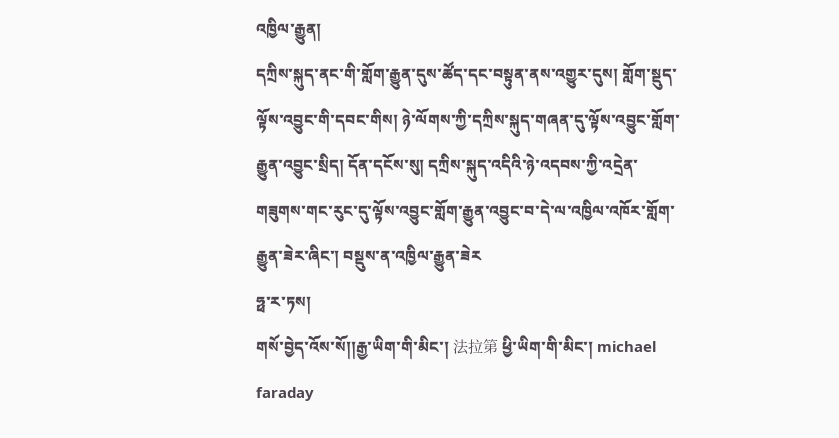འཁྱིལ་རྒྱུན།
དཀྲིས་སྐུད་ནང་གི་གློག་རྒྱུན་དུས་ཚོད་དང་བསྟུན་ནས་འགྱུར་དུས། གློག་སྡུད་ལྟོས་འབྱུང་གི་དབང་གིས། ཉེ་ལོགས་ཀྱི་དཀྲིས་སྐུད་གཞན་དུ་ལྟོས་འབྱུང་གློག་རྒྱུན་འབྱུང་སྲིད། དོན་དངོས་སུ། དཀྲིས་སྐུད་འདིའི་ཉེ་འདབས་ཀྱི་འདྲེན་གཟུགས་གང་རུང་དུ་ལྟོས་འབྱུང་གློག་རྒྱུན་འབྱུང་བ་དེ་ལ་འཁྱིལ་འཁོར་གློག་རྒྱུན་ཟེར་ཞིང་། བསྡུས་ན་འཁྱིལ་རྒྱུན་ཟེར
ཧྥ་ར་ཏས།
གསོ་བྱེད་འོས་སོ།།རྒྱ་ཡིག་གི་མིང་། 法拉第 ཕྱི་ཡིག་གི་མིང་། michael faraday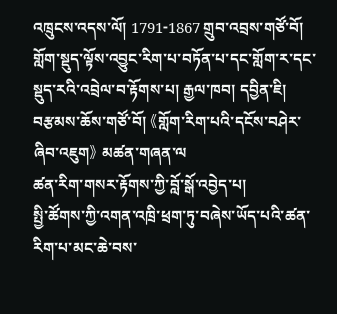འཁྲུངས་འདས་ལོ། 1791-1867 གྲུབ་འབྲས་གཙོ་བོ། གློག་སྡུད་ལྟོས་འབྱུང་རིག་པ་བཏོན་པ་དང་གློག་ར་དང་སྡུད་རའི་འབྲེལ་བ་རྟོགས་པ། རྒྱལ་ཁབ། དབྱིན་ཇི། བརྩམས་ཆོས་གཙོ་བོ། 《གློག་རིག་པའི་དངོས་བཤེར་ཞིབ་འཇུག》 མཚན་གཞན་ལ
ཚན་རིག་གསར་རྟོགས་ཀྱི་བློ་སྒོ་འབྱེད་པ།
སྤྱི་ཚོགས་ཀྱི་འགན་འཁྲི་ཕྲག་ཏུ་བཞེས་ཡོད་པའི་ཚན་རིག་པ་མང་ཆེ་བས་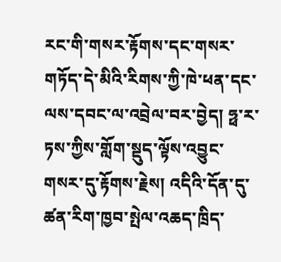རང་གི་གསར་རྟོགས་དང་གསར་གཏོད་དེ་མིའི་རིགས་ཀྱི་ཁེ་ཕན་དང་ལས་དབང་ལ་འབྲེལ་བར་བྱེད། ཧྥ་ར་ཏས་ཀྱིས་གློག་སྡུད་ལྟོས་འབྱུང་གསར་དུ་རྟོགས་རྗེས། འདིའི་དོན་དུ་ཚན་རིག་ཁྱབ་སྤེལ་འཆད་ཁྲིད་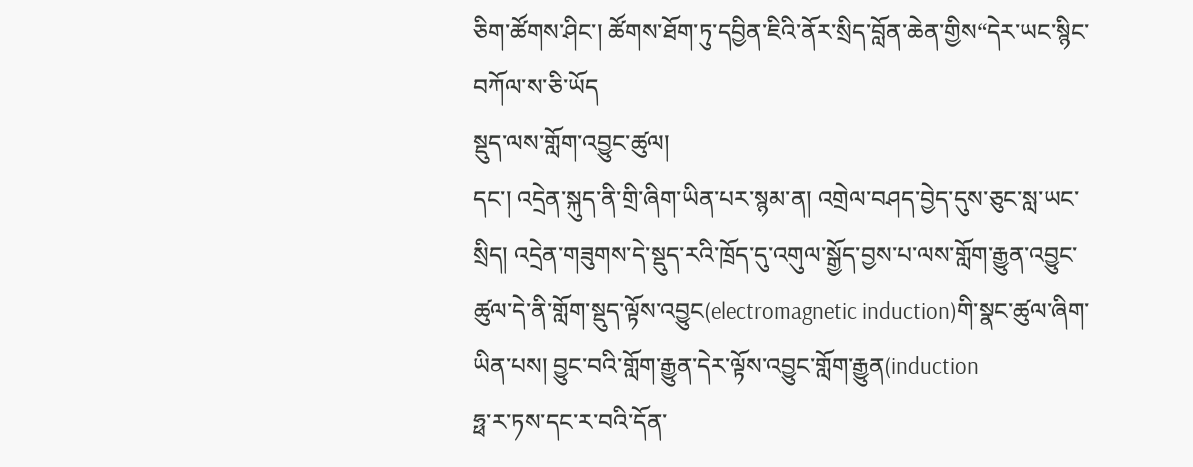ཅིག་ཚོགས་ཤིང་། ཚོགས་ཐོག་ཏུ་དབྱིན་ཇིའི་ནོར་སྲིད་བློན་ཆེན་གྱིས“དེར་ཡང་སྙིང་བཀོལ་ས་ཅི་ཡོད
སྡུད་ལས་གློག་འབྱུང་ཚུལ།
དང་། འདྲེན་སྐུད་ནི་གྲི་ཞིག་ཡིན་པར་སྙམ་ན། འགྲེལ་བཤད་བྱེད་དུས་ཅུང་སླ་ཡང་སྲིད། འདྲེན་གཟུགས་དེ་སྡུད་རའི་ཁྲོད་དུ་འགུལ་སྒྱོད་བྱས་པ་ལས་གློག་རྒྱུན་འབྱུང་ཚུལ་དེ་ནི་གློག་སྡུད་ལྟོས་འབྱུང(electromagnetic induction)གི་སྣང་ཚུལ་ཞིག་ཡིན་པས། བྱུང་བའི་གློག་རྒྱུན་དེར་ལྟོས་འབྱུང་གློག་རྒྱུན(induction
ཧྥ་ར་ཏས་དང་ར་བའི་དོན་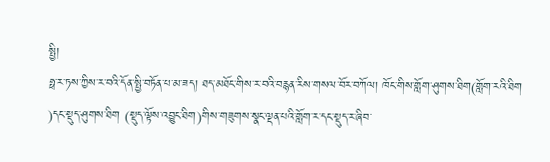སྤྱི།
ཧྥ་ར་ཏས་ཀྱིས་ར་བའི་དོན་སྤྱི་བཏོན་པ་མ་ཟད། ཐད་མཐོང་གིས་ར་བའི་བརྙན་རིས་གསལ་བོར་བཀོལ། ཁོང་གིས་གློག་ཤུགས་ཐིག(གློག་རའི་ཐིག )དང་སྡུད་ཤུགས་ཐིག (སྡུད་ལྟོས་འབྱུང་ཐིག)གིས་གཟུགས་སྣང་ལྡན་པའི་གློག་ར་དང་སྡུད་ར་ཞིབ་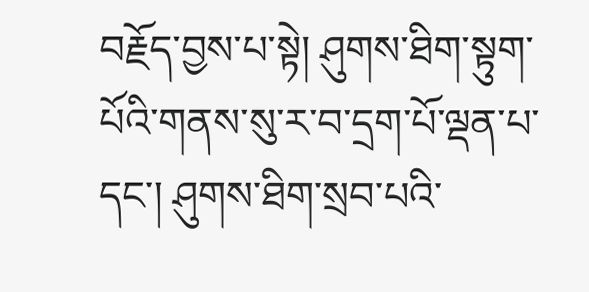བརྗོད་བྱས་པ་སྟེ། ཤུགས་ཐིག་སྟུག་པོའི་གནས་སུ་ར་བ་དྲག་པོ་ལྡན་པ་དང་། ཤུགས་ཐིག་སྲབ་པའི་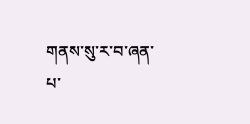གནས་སུ་ར་བ་ཞན་པ་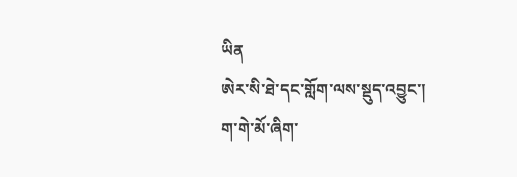ཡིན
ཨེར་སི་ཐེ་དང་གློག་ལས་སྡུད་འབྱུང་།
ག་གེ་མོ་ཞིག་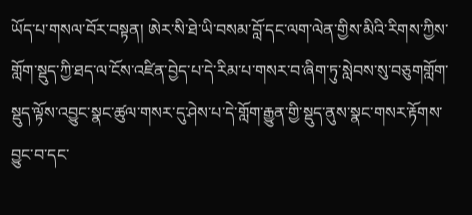ཡོད་པ་གསལ་བོར་བསྟན། ཨེར་སི་ཐེ་ཡི་བསམ་བློ་དང་ལག་ལེན་གྱིས་མིའི་རིགས་ཀྱིས་གློག་སྡུད་ཀྱི་ཐད་ལ་ངོས་འཛིན་བྱེད་པ་དེ་རིམ་པ་གསར་བ་ཞིག་ཏུ་སླེབས་སུ་བཅུགགློག་སྡུད་ལྟོས་འབྱུང་སྣང་ཚུལ་གསར་དུ་ཤེས་པ་དེ་གློག་རྒྱུན་གྱི་སྡུད་ནུས་སྣང་གསར་རྟོགས་བྱུང་བ་དང་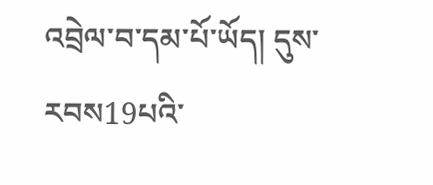འབྲེལ་བ་དམ་པོ་ཡོད། དུས་རབས19པའི་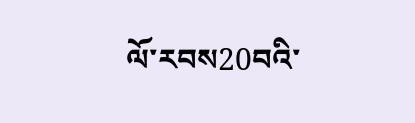ལོ་རབས20བའི་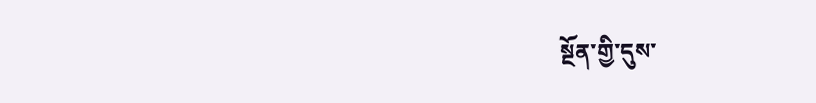སྔོན་གྱི་དུས་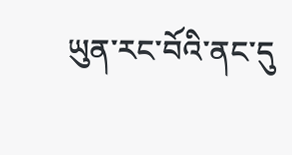ཡུན་རང་བོའི་ནང་དུ